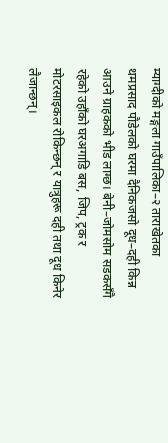म्याग्दीको मङ्गला गाउँपालिका–२ ताराखेतका थमप्रसाद पौडेलको घरमा दैनिकजसो दूध–दही किन्न आउने ग्राहकको भीड लाग्छ। बेनी–जोमसोम सडकसँगै रहेको उहाँको घरअगाडि बस, जिप, ट्रक र मोटरसाइकल रोकिन्छन् र यात्रुहरू दही तथा दूध किनेर लैजान्छन्।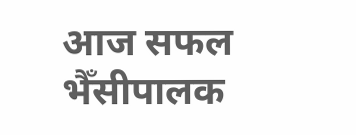आज सफल भैँसीपालक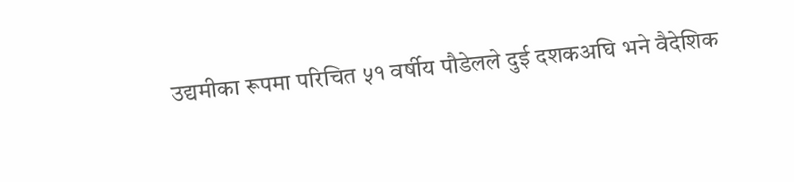उद्यमीका रूपमा परिचित ५१ वर्षीय पौडेलले दुई दशकअघि भने वैदेशिक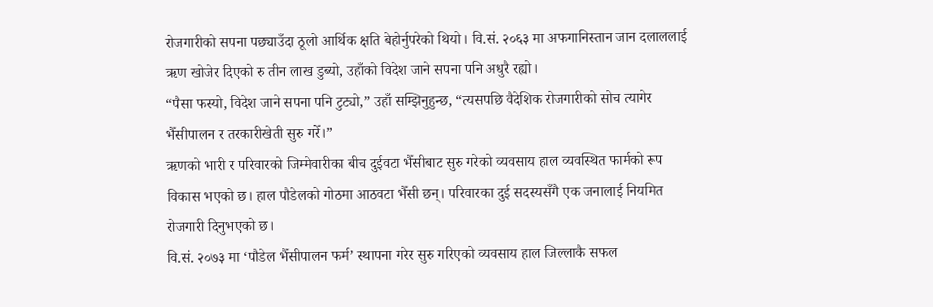रोजगारीको सपना पछ्याउँदा ठूलो आर्थिक क्षति बेहोर्नुपरेको थियो। वि.सं. २०६३ मा अफगानिस्तान जान दलाललाई ऋण खोजेर दिएको रु तीन लाख डुब्यो, उहाँको विदेश जाने सपना पनि अधुरै रह्यो।
“पैसा फस्यो, विदेश जाने सपना पनि टुट्यो,” उहाँ सम्झिनुहुन्छ, “त्यसपछि वैदेशिक रोजगारीको सोच त्यागेर भैँसीपालन र तरकारीखेती सुरु गरेँ।”
ऋणको भारी र परिवारको जिम्मेवारीका बीच दुईवटा भैँसीबाट सुरु गरेको व्यवसाय हाल व्यवस्थित फार्मको रूप विकास भएको छ। हाल पौडेलको गोठमा आठवटा भैँसी छन्। परिवारका दुई सदस्यसँगै एक जनालाई नियमित रोजगारी दिनुभएको छ।
वि.सं. २०७३ मा ‘पौडेल भैँसीपालन फर्म’ स्थापना गरेर सुरु गरिएको व्यवसाय हाल जिल्लाकै सफल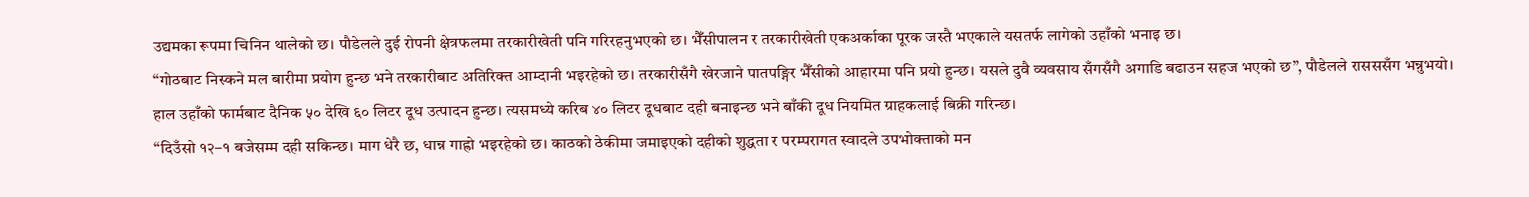उद्यमका रूपमा चिनिन थालेको छ। पौडेलले दुई रोपनी क्षेत्रफलमा तरकारीखेती पनि गरिरहनुभएको छ। भैँसीपालन र तरकारीखेती एकअर्काका पूरक जस्तै भएकाले यसतर्फ लागेको उहाँको भनाइ छ।
“गोठबाट निस्कने मल बारीमा प्रयोग हुन्छ भने तरकारीबाट अतिरिक्त आम्दानी भइरहेको छ। तरकारीसँगै खेरजाने पातपङ्गिर भैँसीको आहारमा पनि प्रयो हुन्छ। यसले दुवै व्यवसाय सँगसँगै अगाडि बढाउन सहज भएको छ”, पौडेलले रासससँग भन्नुभयो।
हाल उहाँको फार्मबाट दैनिक ५० देखि ६० लिटर दूध उत्पादन हुन्छ। त्यसमध्ये करिब ४० लिटर दूधबाट दही बनाइन्छ भने बाँकी दूध नियमित ग्राहकलाई बिक्री गरिन्छ।
“दिउँसो १२–१ बजेसम्म दही सकिन्छ। माग धेरै छ, धान्न गाह्रो भइरहेको छ। काठको ठेकीमा जमाइएको दहीको शुद्धता र परम्परागत स्वादले उपभोक्ताको मन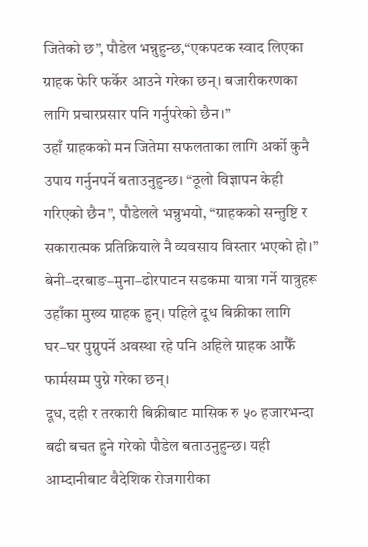जितेको छ”, पौडेल भन्नुहुन्छ,“एकपटक स्वाद लिएका ग्राहक फेरि फर्केर आउने गरेका छन्। बजारीकरणका लागि प्रचारप्रसार पनि गर्नुपरेको छैन।”
उहाँ ग्राहकको मन जितेमा सफलताका लागि अर्को कुनै उपाय गर्नुनपर्ने बताउनुहुन्छ। “ठूलो विज्ञापन केही गरिएको छैन”, पौडेलले भन्नुभयो, “ग्राहकको सन्तुष्टि र सकारात्मक प्रतिक्रियाले नै व्यवसाय विस्तार भएको हो।”
बेनी–दरबाङ–मुना–ढोरपाटन सडकमा यात्रा गर्ने यात्रुहरू उहाँका मुख्य ग्राहक हुन्। पहिले दूध बिक्रीका लागि घर–घर पुग्नुपर्ने अवस्था रहे पनि अहिले ग्राहक आफैँ फार्मसम्म पुग्ने गरेका छन्।
दूध, दही र तरकारी बिक्रीबाट मासिक रु ५० हजारभन्दा बढी बचत हुने गरेको पौडेल बताउनुहुन्छ। यही आम्दानीबाट वैदेशिक रोजगारीका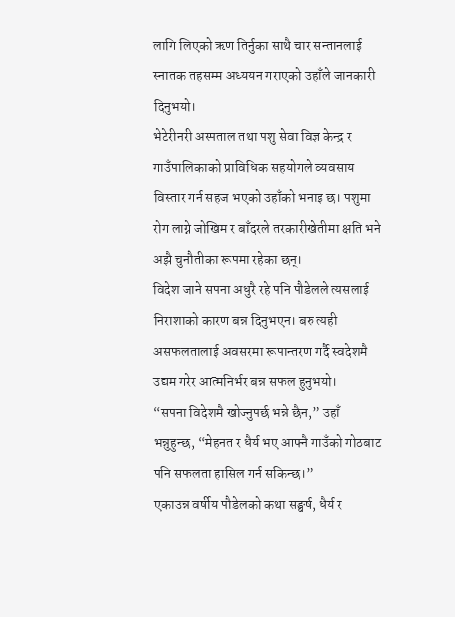लागि लिएको ऋण तिर्नुका साथै चार सन्तानलाई स्नातक तहसम्म अध्ययन गराएको उहाँले जानकारी दिनुभयो।
भेटेरीनरी अस्पताल तथा पशु सेवा विज्ञ केन्द्र र गाउँपालिकाको प्राविधिक सहयोगले व्यवसाय विस्तार गर्न सहज भएको उहाँको भनाइ छ। पशुमा रोग लाग्ने जोखिम र बाँदरले तरकारीखेतीमा क्षति भने अझै चुनौतीका रूपमा रहेका छन्।
विदेश जाने सपना अधुरै रहे पनि पौडेलले त्यसलाई निराशाको कारण बन्न दिनुभएन। बरु त्यही असफलतालाई अवसरमा रूपान्तरण गर्दै स्वदेशमै उद्यम गरेर आत्मनिर्भर बन्न सफल हुनुभयो।
“सपना विदेशमै खोज्नुपर्छ भन्ने छैन,” उहाँ भन्नुहुन्छ, “मेहनत र धैर्य भए आफ्नै गाउँको गोठबाट पनि सफलता हासिल गर्न सकिन्छ।”
एकाउन्न वर्षीय पौडेलको कथा सङ्घर्ष, धैर्य र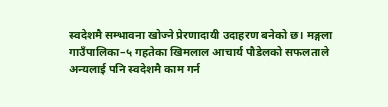स्वदेशमै सम्भावना खोज्ने प्रेरणादायी उदाहरण बनेको छ। मङ्गला गाउँपालिका–५ गहतेका खिमलाल आचार्य पौडेलको सफलताले अन्यलाई पनि स्वदेशमै काम गर्न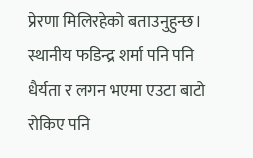प्रेरणा मिलिरहेको बताउनुहुन्छ।
स्थानीय फडिन्द्र शर्मा पनि पनि धैर्यता र लगन भएमा एउटा बाटो रोकिए पनि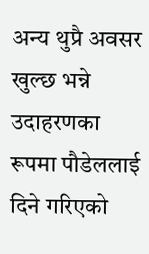अन्य थुप्रै अवसर खुल्छ भन्ने उदाहरणका रूपमा पौडेललाई दिने गरिएको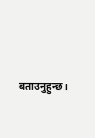बताउनुहुन्छ।